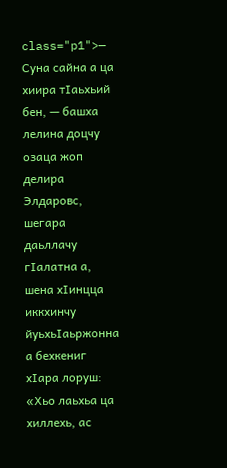class="p1">— Суна сайна а ца хиира тIаьхьий бен, — башха лелина доцчу озаца жоп делира Элдаровс, шегара даьллачу гIалатна а, шена хIинцца иккхинчу йуьхьIаьржонна а бехкениг хIара лоруш: «Хьо лаьхьа ца хиллехь, ас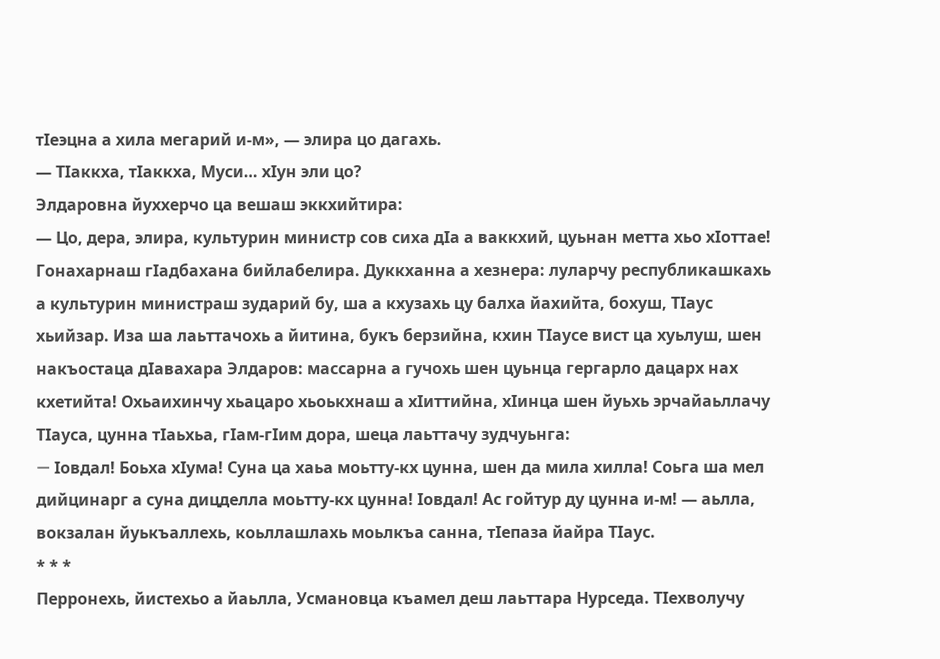тIеэцна а хила мегарий и-м», — элира цо дагахь.
— ТIаккха, тIаккха, Муси… хIун эли цо?
Элдаровна йуххерчо ца вешаш эккхийтира:
— Цо, дера, элира, культурин министр сов сиха дIа а ваккхий, цуьнан метта хьо хIоттае!
Гонахарнаш гIадбахана бийлабелира. Дуккханна а хезнера: луларчу республикашкахь а культурин министраш зударий бу, ша а кхузахь цу балха йахийта, бохуш, ТIаус хьийзар. Иза ша лаьттачохь а йитина, букъ берзийна, кхин ТIаусе вист ца хуьлуш, шен накъостаца дIавахара Элдаров: массарна а гучохь шен цуьнца гергарло дацарх нах кхетийта! Охьаихинчу хьацаро хьоькхнаш а хIиттийна, хIинца шен йуьхь эрчайаьллачу ТIауса, цунна тIаьхьа, гIам-гIим дора, шеца лаьттачу зудчуьнга:
— Iовдал! Боьха хIума! Суна ца хаьа моьтту-кх цунна, шен да мила хилла! Соьга ша мел дийцинарг а суна дицделла моьтту-кх цунна! Iовдал! Ас гойтур ду цунна и-м! — аьлла, вокзалан йуькъаллехь, коьллашлахь моьлкъа санна, тIепаза йайра ТIаус.
* * *
Перронехь, йистехьо а йаьлла, Усмановца къамел деш лаьттара Нурседа. ТIехволучу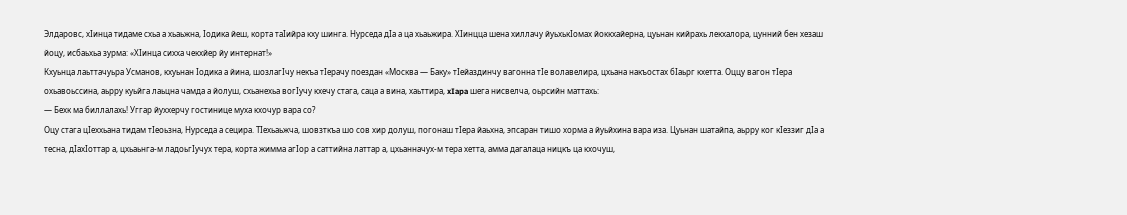Элдаровс, хIинца тидаме схьа а хьаьжна, Iодика йеш, корта таIийра кху шинга. Нурседа дIа а ца хьаьжира. ХIинцца шена хиллачу йуьхькIомах йоккхайерна, цуьнан кийрахь лекхалора, цунний бен хезаш йоцу, исбаьхьа зурма: «ХIинца сихха чекхйер йу интернат!»
Кхуьнца лаьттачуьра Усманов, кхуьнан Iодика а йина, шозлагIчу некъа тIерачу поездан «Москва — Баку» тIейаздинчу вагонна тIе волавелира, цхьана накъостах бIаьрг кхетта. Оццу вагон тIера охьавоьссина, аьрру куьйга лаьцна чамда а йолуш, схьанехьа вогIучу кхечу стага, саца а вина, хаьттира, xIapa шега нисвелча, оьрсийн маттахь:
— Бехк ма биллалахь! Уггар йуххерчу гостинице муха кхочур вара со?
Оцу стага цIеххьана тидам тIеоьзна, Нурседа а сецира. ТIехьаьжча, шовзткъа шо сов хир долуш, погонаш тIера йаьхна, эпсаран тишо хорма а йуьйхина вара иза. Цуьнан шатайпа, аьрру ког кIеззиг дIа а тесна, дIахIоттар а, цхьаьнга-м ладоьгIучух тера, корта жимма агIор а саттийна латтар а, цхьанначух-м тера хетта, амма дагалаца ницкъ ца кхочуш,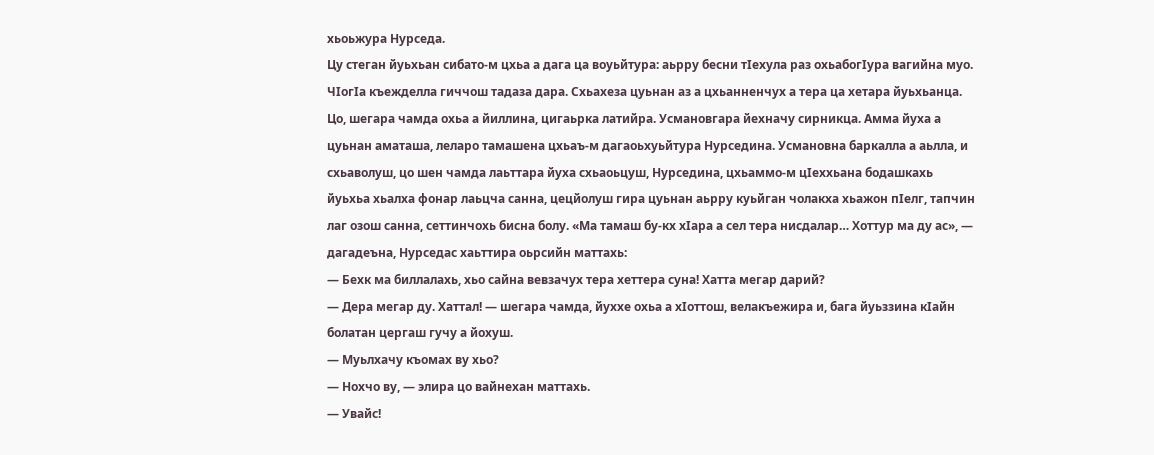хьоьжура Нурседа.
Цу стеган йуьхьан сибато-м цхьа а дага ца воуьйтура: аьрру бесни тIехула раз охьабогIура вагийна муо. ЧIогIа къежделла гиччош тадаза дара. Схьахеза цуьнан аз а цхьанненчух а тера ца хетара йуьхьанца. Цо, шегара чамда охьа а йиллина, цигаьрка латийра. Усмановгара йехначу сирникца. Амма йуха а цуьнан аматаша, леларо тамашена цхьаъ-м дагаоьхуьйтура Нурседина. Усмановна баркалла а аьлла, и схьаволуш, цо шен чамда лаьттара йуха схьаоьцуш, Нурседина, цхьаммо-м цIеххьана бодашкахь йуьхьа хьалха фонар лаьцча санна, цецйолуш гира цуьнан аьрру куьйган чолакха хьажон пIелг, тапчин лаг озош санна, сеттинчохь бисна болу. «Ма тамаш бу-кх хIара а сел тера нисдалар… Хоттур ма ду ас», — дагадеъна, Нурседас хаьттира оьрсийн маттахь:
— Бехк ма биллалахь, хьо сайна вевзачух тера хеттера суна! Хатта мегар дарий?
— Дера мегар ду. Хаттал! — шегара чамда, йуххе охьа а хIоттош, велакъежира и, бага йуьззина кIайн болатан цергаш гучу а йохуш.
— Муьлхачу къомах ву хьо?
— Нохчо ву, — элира цо вайнехан маттахь.
— Увайс!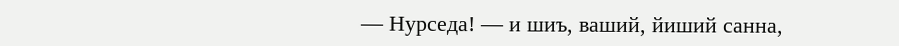— Нурседа! — и шиъ, ваший, йиший санна,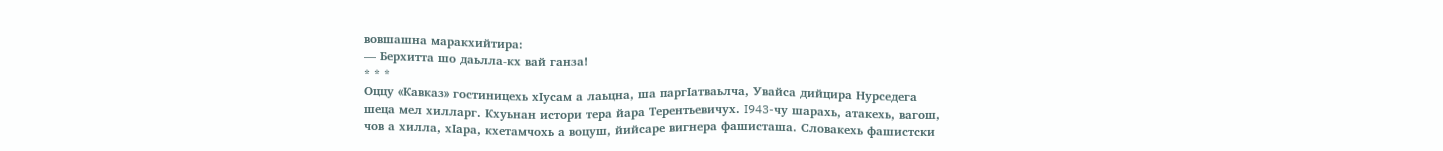вовшашна маракхийтира:
— Берхитта шо даьлла-кх вай ганза!
* * *
Оццу «Кавказ» гостиницехь хIусам а лаьцна, ша паргIатваьлча, Увайса дийцира Нурседега шеца мел хилларг. Кхуьнан истори тера йара Терентьевичух. I943-чу шарахь, атакехь, вагош, чов а хилла, хIара, кхетамчохь а воцуш, йийсаре вигнера фашисташа. Словакехь фашистски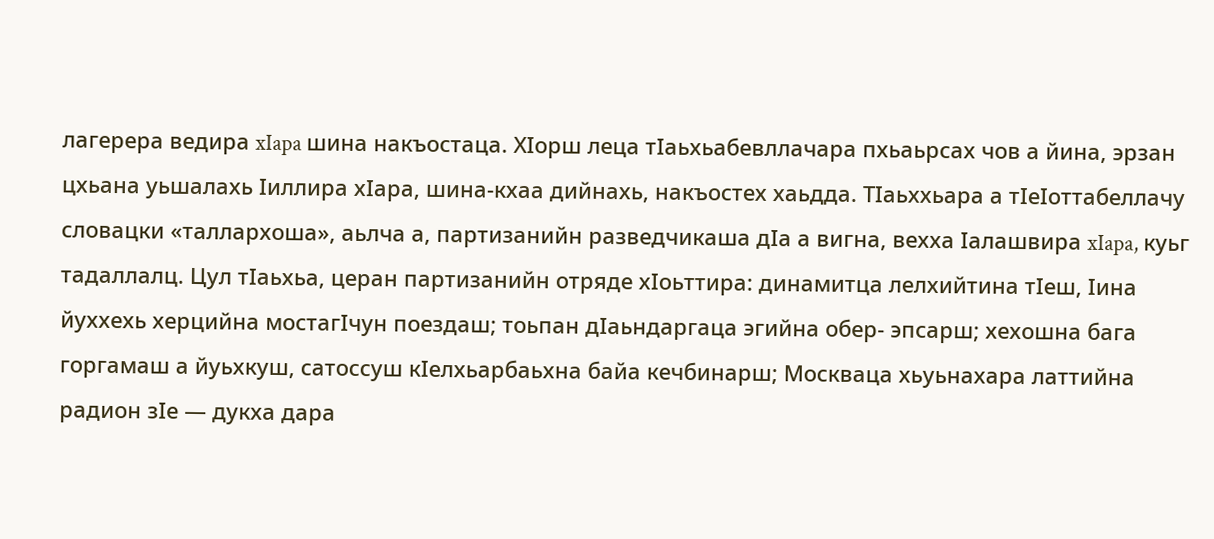лагерера ведира xIapa шина накъостаца. ХIорш леца тIаьхьабевллачара пхьаьрсах чов а йина, эрзан цхьана уьшалахь Iиллира хIара, шина-кхаа дийнахь, накъостех хаьдда. ТIаьххьара а тIеIоттабеллачу словацки «таллархоша», аьлча а, партизанийн разведчикаша дIа а вигна, вехха Iалашвира xIapa, куьг тадаллалц. Цул тIаьхьа, церан партизанийн отряде хIоьттира: динамитца лелхийтина тIеш, Iина йуххехь херцийна мостагIчун поездаш; тоьпан дIаьндаргаца эгийна обер- эпсарш; хехошна бага горгамаш а йуьхкуш, сатоссуш кIелхьарбаьхна байа кечбинарш; Москваца хьуьнахара латтийна радион зIе — дукха дара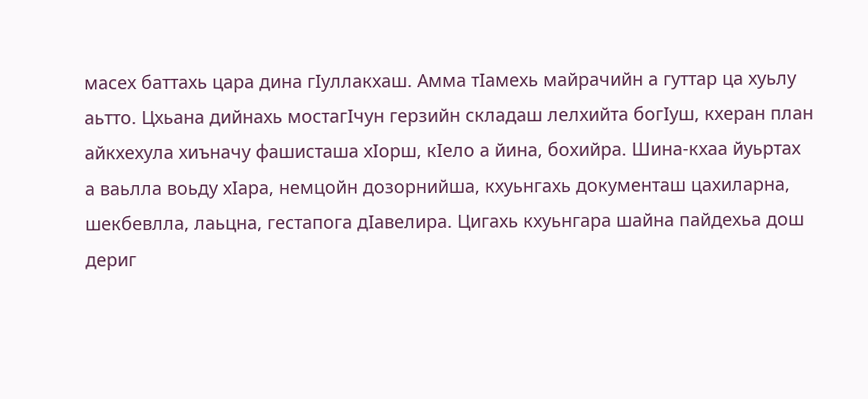масех баттахь цара дина гIуллакхаш. Амма тIамехь майрачийн а гуттар ца хуьлу аьтто. Цхьана дийнахь мостагIчун герзийн складаш лелхийта богIуш, кхеран план айкхехула хиъначу фашисташа хIорш, кIело а йина, бохийра. Шина-кхаа йуьртах а ваьлла воьду хIара, немцойн дозорнийша, кхуьнгахь документаш цахиларна, шекбевлла, лаьцна, гестапога дIавелира. Цигахь кхуьнгара шайна пайдехьа дош дериг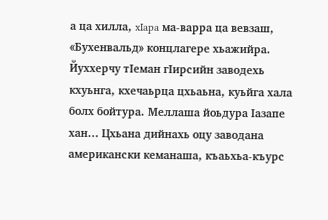а ца хилла, xIapa ма-варра ца вевзаш, «Бухенвальд» концлагере хьажийра. Йуххерчу тIеман гIирсийн заводехь кхуьнга, кхечаьрца цхьаьна, куьйга хала болх бойтура. Меллаша йоьдура Iазапе хан… Цхьана дийнахь оцу заводана американски кеманаша, къаьхьа-къурс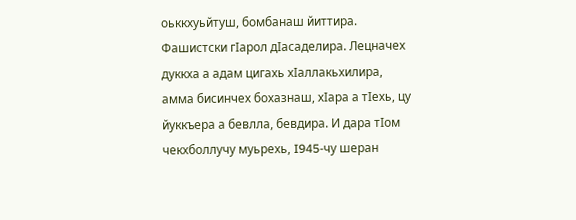оьккхуьйтуш, бомбанаш йиттира. Фашистски гIaрол дIасаделира. Лецначех дуккха а адам цигахь хIаллакьхилира, амма бисинчех бохазнаш, хIара а тIехь, цу йуккъера а бевлла, бевдира. И дара тIом чекхболлучу муьрехь, I945-чу шеран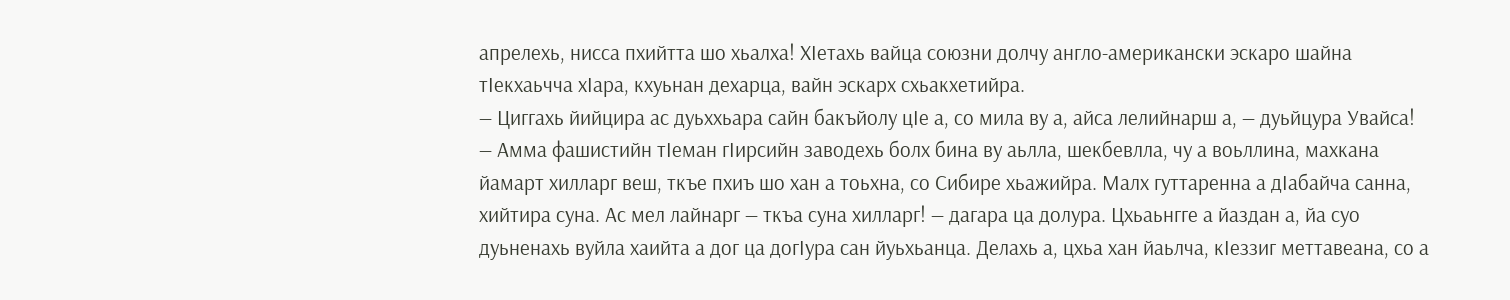апрелехь, нисса пхийтта шо хьалха! ХIетахь вайца союзни долчу англо-американски эскаро шайна тIекхаьчча хIара, кхуьнан дехарца, вайн эскарх схьакхетийра.
— Циггахь йийцира ас дуьххьара сайн бакъйолу цIе а, со мила ву а, айса лелийнарш а, — дуьйцура Увайса!
— Амма фашистийн тIеман гIирсийн заводехь болх бина ву аьлла, шекбевлла, чу а воьллина, махкана йамарт хилларг веш, ткъе пхиъ шо хан а тоьхна, со Сибире хьажийра. Малх гуттаренна а дIабайча санна, хийтира суна. Ас мел лайнарг — ткъа суна хилларг! — дагара ца долура. Цхьаьнгге а йаздан а, йа суо дуьненахь вуйла хаийта а дог ца догIура сан йуьхьанца. Делахь а, цхьа хан йаьлча, кIеззиг меттавеана, со а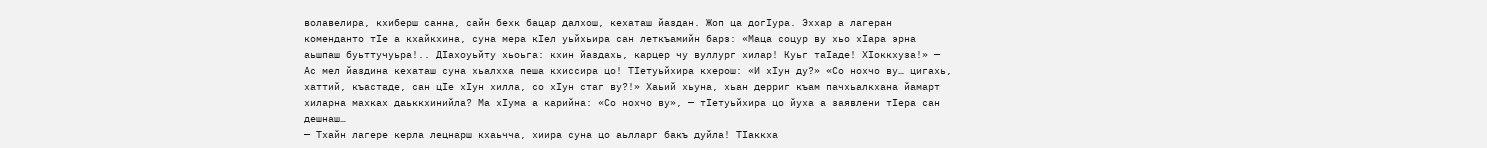волавелира, кхиберш санна, сайн бехк бацар далхош, кехаташ йаздан. Жоп ца догIура. Эххар а лагеран коменданто тIе а кхайкхина, суна мера кIел уьйхьира сан леткъамийн барз: «Маца соцур ву хьо хIара эрна аьшпаш буьттучуьра!.. ДIахоуьйту хьоьга: кхин йаздахь, карцер чу вуллург хилар! Куьг таIаде! ХIоккхуза!» — Ас мел йаздина кехаташ суна хьалхха пеша кхиссира цо! ТIетуьйхира кхерош: «И хIун ду?» «Со нохчо ву… цигахь, хаттий, къастаде, сан цIе хIун хилла, со хIун стаг ву?!» Хаьий хьуна, хьан дерриг къам пачхьалкхана йамарт хиларна махках даьккхинийла? Ма хIума а карийна: «Со нохчо ву», — тIетуьйхира цо йуха а заявлени тIера сан дешнаш…
— Тхайн лагере керла лецнарш кхаьчча, хиира суна цо аьлларг бакъ дуйла! ТIаккха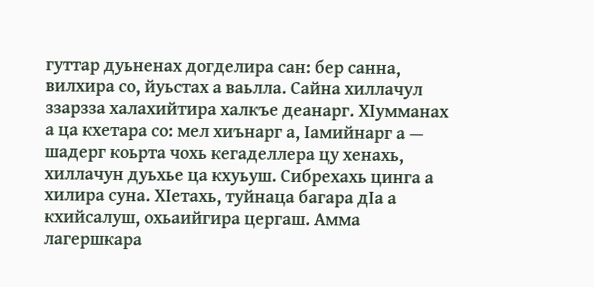гуттар дуьненах догделира сан: бер санна, вилхира со, йуьстах а ваьлла. Сайна хиллачул ззарзза халахийтира халкъе деанарг. ХIумманах а ца кхетара со: мел хиънарг а, Iамийнарг а — шадерг коьрта чохь кегаделлера цу хенахь, хиллачун дуьхье ца кхуьуш. Сибрехахь цинга а хилира суна. ХIетахь, туйнаца багара дIа а кхийсалуш, охьаийгира цергаш. Амма лагершкара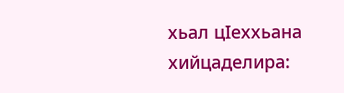хьал цIеххьана хийцаделира: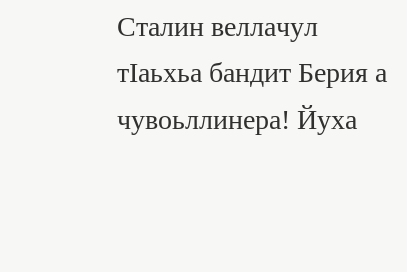Сталин веллачул тIаьхьа бандит Берия а чувоьллинера! Йуха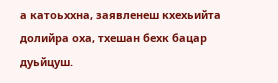а катоьххна, заявленеш кхехьийта долийра оха, тхешан бехк бацар дуьйцуш.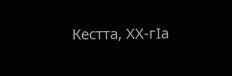Кестта, ХХ-гIа